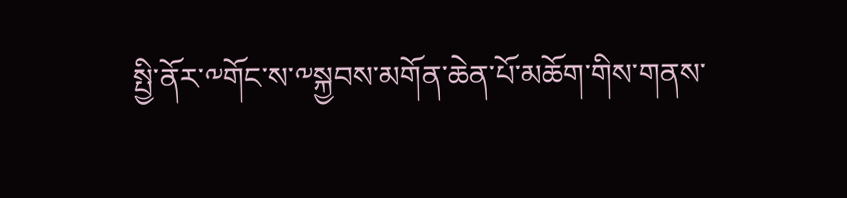སྤྱི་ནོར་༸གོང་ས་༸སྐྱབས་མགོན་ཆེན་པོ་མཆོག་གིས་གནས་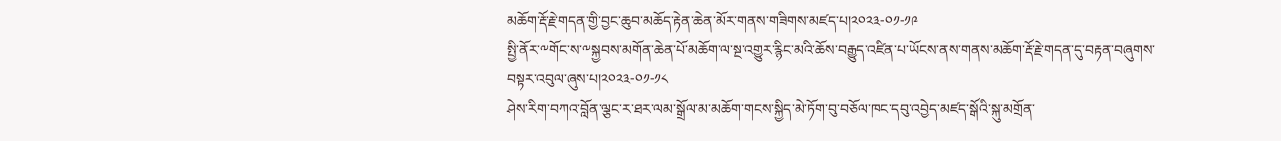མཆོག་རྡོ་རྗེ་གདན་གྱི་བྱང་ཆུབ་མཆོད་རྟེན་ཆེན་མོར་གནས་གཟིགས་མཛད་པ།༢༠༢༣-༠༡-༡༩
སྤྱི་ནོར་༸གོང་ས་༸སྐྱབས་མགོན་ཆེན་པོ་མཆོག་ལ་སྔ་འགྱུར་རྙིང་མའི་ཆོས་བརྒྱུད་འཛིན་པ་ཡོངས་ནས་གནས་མཆོག་རྡོ་རྗེ་གདན་དུ་བརྟན་བཞུགས་བསྟར་འབུལ་ཞུས་པ།༢༠༢༣-༠༡-༡༨
ཤེས་རིག་བཀའ་བློན་ལྕང་ར་ཐར་ལམ་སྒྲོལ་མ་མཆོག་གངས་སྐྱིད་མེ་ཏོག་བུ་བཅོལ་ཁང་དབུ་འབྱེད་མཛད་སྒོའི་སྐུ་མགྲོན་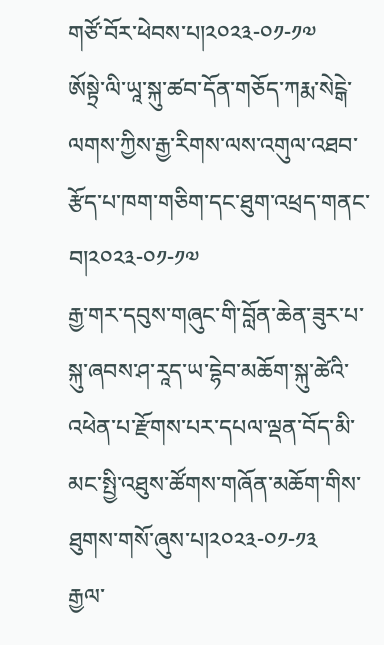གཙོ་བོར་ཕེབས་པ།༢༠༢༣-༠༡-༡༧
ཨོསྟྲེ་ལི་ཡཱ་སྐུ་ཚབ་དོན་གཅོད་ཀརྨ་སེངྒེ་ལགས་ཀྱིས་རྒྱ་རིགས་ལས་འགུལ་འཐབ་རྩོད་པ་ཁག་གཅིག་དང་ཐུག་འཕྲད་གནང་བ།༢༠༢༣-༠༡-༡༧
རྒྱ་གར་དབུས་གཞུང་གི་བློན་ཆེན་ཟུར་པ་སྐུ་ཞབས་ཤ་རཱད་ཡ་དྷེབ་མཆོག་སྐུ་ཚེའི་འཕེན་པ་རྫོགས་པར་དཔལ་ལྡན་བོད་མི་མང་སྤྱི་འཐུས་ཚོགས་གཞོན་མཆོག་གིས་ཐུགས་གསོ་ཞུས་པ།༢༠༢༣-༠༡-༡༣
རྒྱལ་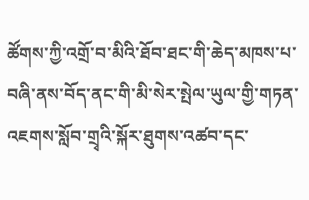ཚོགས་ཀྱི་འགྲོ་བ་མིའི་ཐོབ་ཐང་གི་ཆེད་མཁས་པ་བཞི་ནས་བོད་ནང་གི་མི་སེར་སྤེལ་ཡུལ་གྱི་གཏན་འཇགས་སློབ་གྲྭའི་སྐོར་ཐུགས་འཚབ་དང་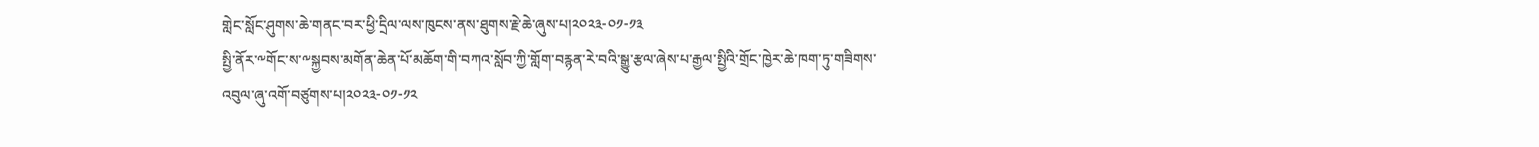གླེང་སློང་ཤུགས་ཆེ་གནང་བར་ཕྱི་དྲིལ་ལས་ཁུངས་ནས་ཐུགས་རྗེ་ཆེ་ཞུས་པ།༢༠༢༣-༠༡-༡༣
སྤྱི་ནོར་༸གོང་ས་༸སྐྱབས་མགོན་ཆེན་པོ་མཆོག་གི་བཀའ་སློབ་ཀྱི་གློག་བརྙན་རེ་བའི་སྒྱུ་རྩལ་ཞེས་པ་རྒྱལ་སྤྱིའི་གྲོང་ཁྱེར་ཆེ་ཁག་ཏུ་གཟིགས་འབུལ་ཞུ་འགོ་བཙུགས་པ།༢༠༢༣-༠༡-༡༢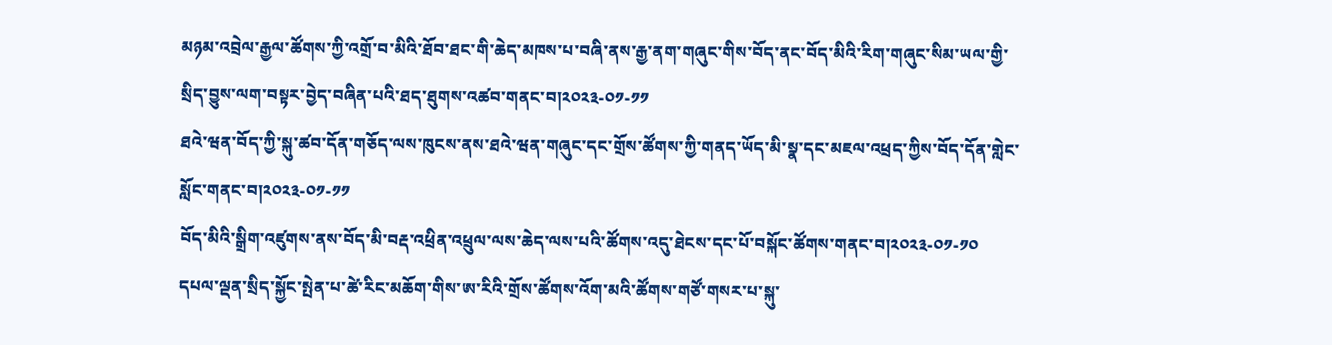མཉམ་འབྲེལ་རྒྱལ་ཚོགས་ཀྱི་འགྲོ་བ་མིའི་ཐོབ་ཐང་གི་ཆེད་མཁས་པ་བཞི་ནས་རྒྱ་ནག་གཞུང་གིས་བོད་ནང་བོད་མིའི་རིག་གཞུང་སིམ་ཡལ་གྱི་སྲིད་བྱུས་ལག་བསྟར་བྱེད་བཞིན་པའི་ཐད་ཐུགས་འཚབ་གནང་བ།༢༠༢༣-༠༡-༡༡
ཐའེ་ཝན་བོད་ཀྱི་སྐུ་ཚབ་དོན་གཅོད་ལས་ཁུངས་ནས་ཐའེ་ཝན་གཞུང་དང་གྲོས་ཚོགས་ཀྱི་གནད་ཡོད་མི་སྣ་དང་མཇལ་འཕྲད་ཀྱིས་བོད་དོན་གླེང་སློང་གནང་བ།༢༠༢༣-༠༡-༡༡
བོད་མིའི་སྒྲིག་འཛུགས་ནས་བོད་མི་བརྡ་འཕྲིན་འཕྲུལ་ལས་ཆེད་ལས་པའི་ཚོགས་འདུ་ཐེངས་དང་པོ་བསྐོང་ཚོགས་གནང་བ།༢༠༢༣-༠༡-༡༠
དཔལ་ལྡན་སྲིད་སྐྱོང་སྤེན་པ་ཚེ་རིང་མཆོག་གིས་ཨ་རིའི་གྲོས་ཚོགས་འོག་མའི་ཚོགས་གཙོ་གསར་པ་སྐུ་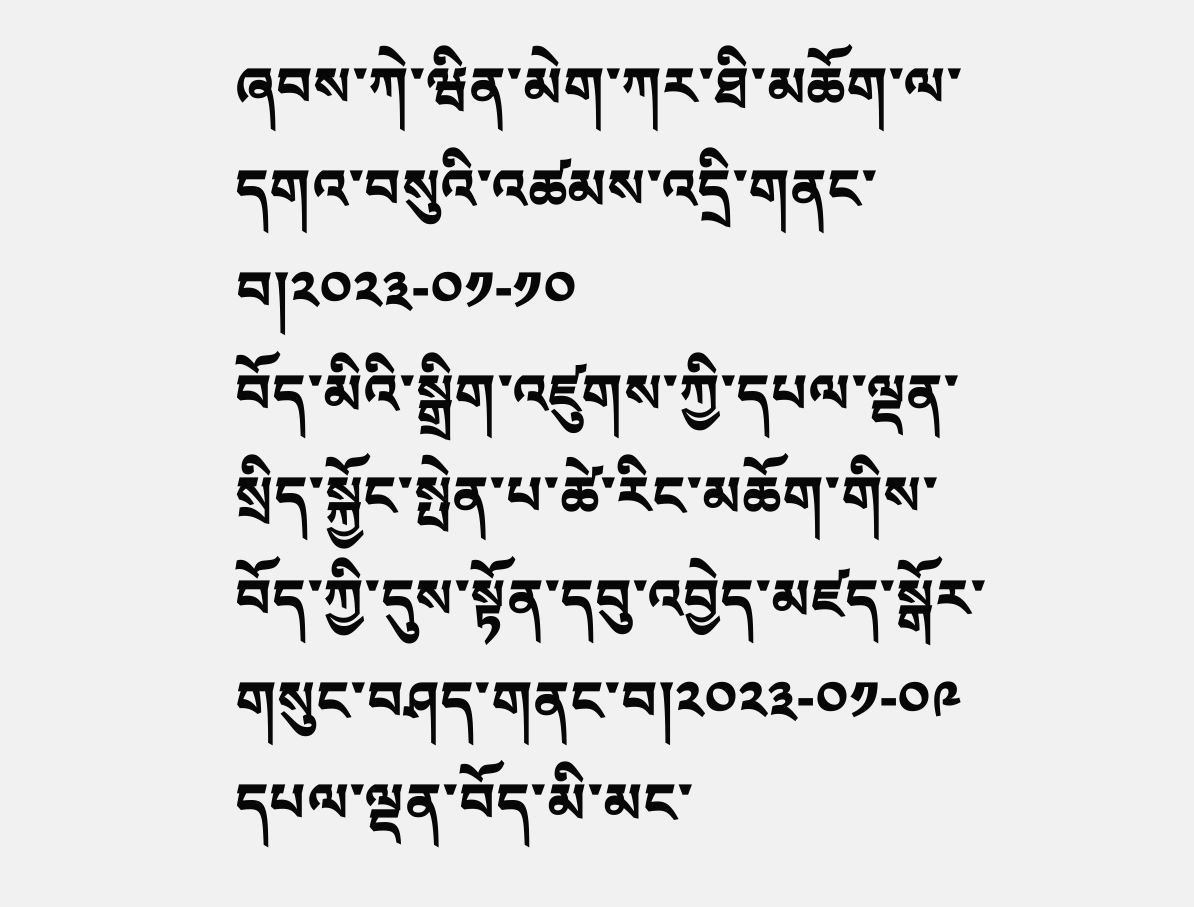ཞབས་ཀེ་ཝིན་མེག་ཀར་ཐི་མཆོག་ལ་དགའ་བསུའི་འཚམས་འདྲི་གནང་བ།༢༠༢༣-༠༡-༡༠
བོད་མིའི་སྒྲིག་འཛུགས་ཀྱི་དཔལ་ལྡན་སྲིད་སྐྱོང་སྤེན་པ་ཚེ་རིང་མཆོག་གིས་བོད་ཀྱི་དུས་སྟོན་དབུ་འབྱེད་མཛད་སྒོར་གསུང་བཤད་གནང་བ།༢༠༢༣-༠༡-༠༩
དཔལ་ལྡན་བོད་མི་མང་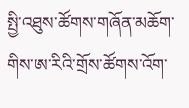སྤྱི་འཐུས་ཚོགས་གཞོན་མཆོག་གིས་ཨ་རིའི་གྲོས་ཚོགས་འོག་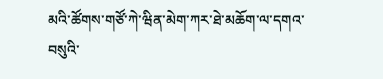མའི་ཚོགས་གཙོ་ཀེ་ཝིན་མེག་ཀར་ཐེ་མཆོག་ལ་དགའ་བསུའི་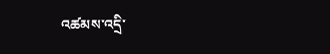འཚམས་འདྲི་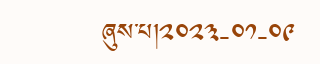ཞུས་པ།༢༠༢༣-༠༡-༠༩